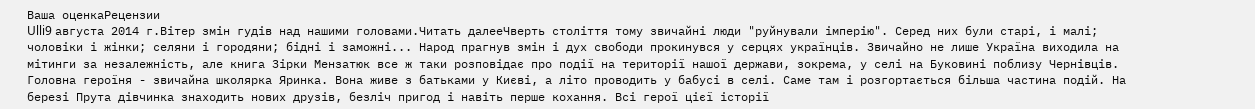Ваша оценкаРецензии
Ulli9 августа 2014 г.Вітер змін гудів над нашими головами.Читать далееЧверть століття тому звичайні люди "руйнували імперію". Серед них були старі, і малі; чоловіки і жінки; селяни і городяни; бідні і заможні... Народ прагнув змін і дух свободи прокинувся у серцях українців. Звичайно не лише Україна виходила на мітинги за незалежність, але книга Зірки Мензатюк все ж таки розповідає про події на території нашої держави, зокрема, у селі на Буковині поблизу Чернівців.
Головна героїня - звичайна школярка Яринка. Вона живе з батьками у Києві, а літо проводить у бабусі в селі. Саме там і розгортається більша частина подій. На березі Прута дівчинка знаходить нових друзів, безліч пригод і навіть перше кохання. Всі герої цієї історії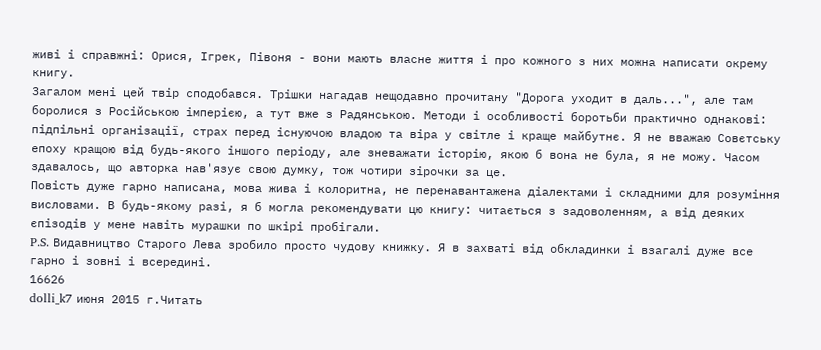живі і справжні: Орися, Ігрек, Півоня - вони мають власне життя і про кожного з них можна написати окрему книгу.
Загалом мені цей твір сподобався. Трішки нагадав нещодавно прочитану "Дорога уходит в даль...", але там боролися з Російською імперією, а тут вже з Радянською. Методи і особливості боротьби практично однакові: підпільні організації, страх перед існуючою владою та віра у світле і краще майбутнє. Я не вважаю Совєтську епоху кращою від будь-якого іншого періоду, але зневажати історію, якою б вона не була, я не можу. Часом здавалось, що авторка нав'язує свою думку, тож чотири зірочки за це.
Повість дуже гарно написана, мова жива і колоритна, не перенавантажена діалектами і складними для розуміння висловами. В будь-якому разі, я б могла рекомендувати цю книгу: читається з задоволенням, а від деяких єпізодів у мене навіть мурашки по шкірі пробігали.
P.S. Видавництво Старого Лева зробило просто чудову книжку. Я в захваті від обкладинки і взагалі дуже все гарно і зовні і всередині.
16626
dolli_k7 июня 2015 г.Читать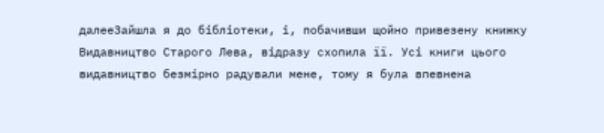далееЗайшла я до бібліотеки, і, побачивши щойно привезену книжку Видавництво Старого Лева, відразу схопила її. Усі книги цього видавництво безмірно радували мене, тому я була впевнена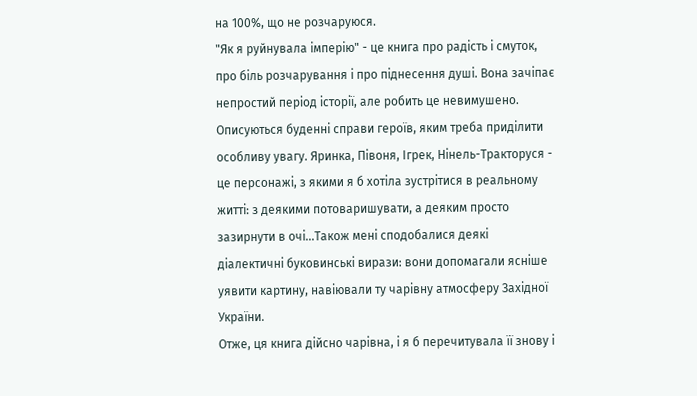на 100%, що не розчаруюся.
"Як я руйнувала імперію" - це книга про радість і смуток, про біль розчарування і про піднесення душі. Вона зачіпає непростий період історії, але робить це невимушено.
Описуються буденні справи героїв, яким треба приділити особливу увагу. Яринка, Півоня, Ігрек, Нінель-Тракторуся - це персонажі, з якими я б хотіла зустрітися в реальному житті: з деякими потоваришувати, а деяким просто зазирнути в очі...Також мені сподобалися деякі діалектичні буковинські вирази: вони допомагали ясніше уявити картину, навіювали ту чарівну атмосферу Західної України.
Отже, ця книга дійсно чарівна, і я б перечитувала її знову і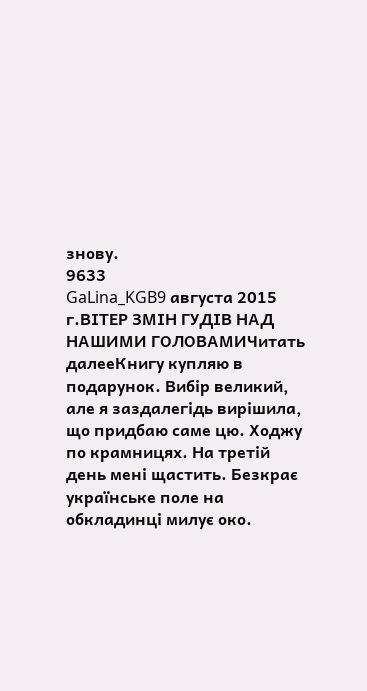знову.
9633
GaLina_KGB9 августа 2015 г.ВІТЕР ЗМІН ГУДІВ НАД НАШИМИ ГОЛОВАМИЧитать далееКнигу купляю в подарунок. Вибір великий, але я заздалегідь вирішила, що придбаю саме цю. Ходжу по крамницях. На третій день мені щастить. Безкрає українське поле на обкладинці милує око.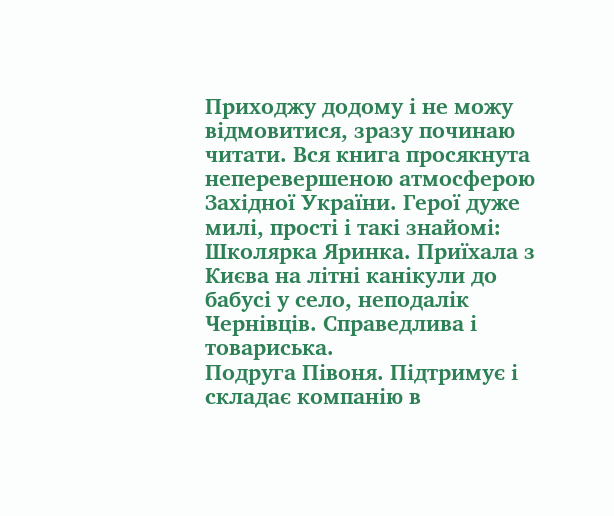Приходжу додому і не можу відмовитися, зразу починаю читати. Вся книга просякнута неперевершеною атмосферою Західної України. Герої дуже милі, прості і такі знайомі:
Школярка Яринка. Приїхала з Києва на літні канікули до бабусі у село, неподалік Чернівців. Справедлива і товариська.
Подруга Півоня. Підтримує і складає компанію в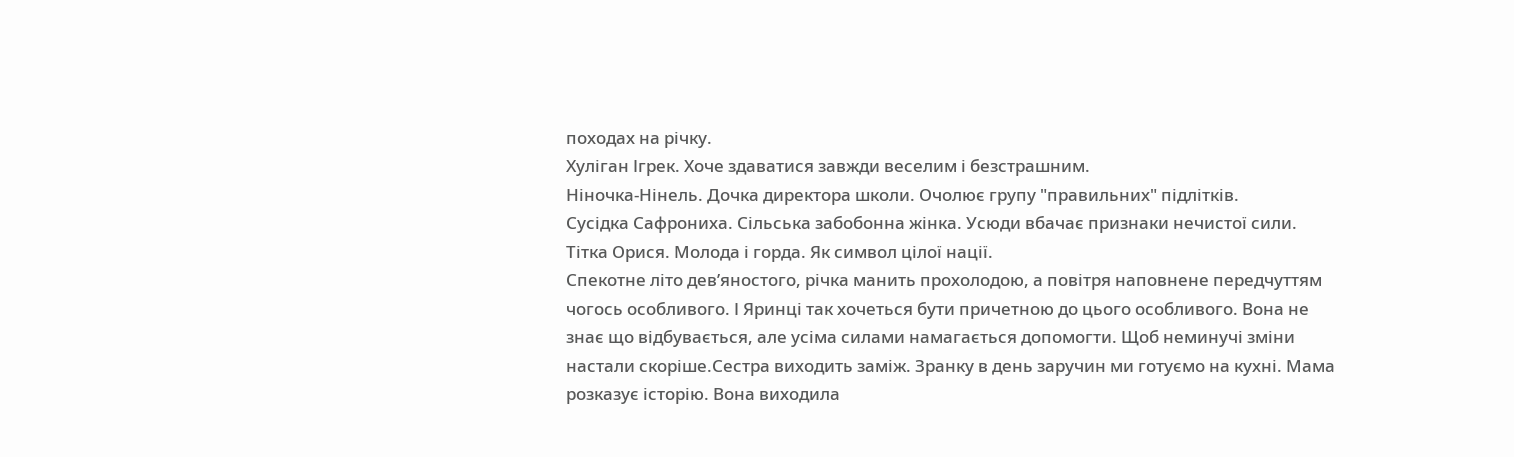походах на річку.
Хуліган Ігрек. Хоче здаватися завжди веселим і безстрашним.
Ніночка-Нінель. Дочка директора школи. Очолює групу "правильних" підлітків.
Сусідка Сафрониха. Сільська забобонна жінка. Усюди вбачає признаки нечистої сили.
Тітка Орися. Молода і горда. Як символ цілої нації.
Спекотне літо дев’яностого, річка манить прохолодою, а повітря наповнене передчуттям чогось особливого. І Яринці так хочеться бути причетною до цього особливого. Вона не знає що відбувається, але усіма силами намагається допомогти. Щоб неминучі зміни настали скоріше.Сестра виходить заміж. Зранку в день заручин ми готуємо на кухні. Мама розказує історію. Вона виходила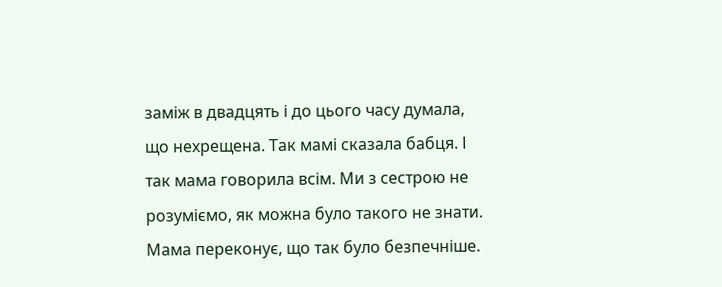заміж в двадцять і до цього часу думала, що нехрещена. Так мамі сказала бабця. І так мама говорила всім. Ми з сестрою не розуміємо, як можна було такого не знати. Мама переконує, що так було безпечніше.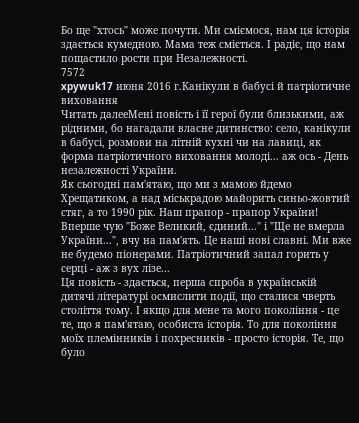Бо ще "хтось" може почути. Ми сміємося, нам ця історія здається кумедною. Мама теж сміється. І радіє, що нам пощастило рости при Незалежності.
7572
xpywuk17 июня 2016 г.Канікули в бабусі й патріотичне виховання
Читать далееМені повість і її герої були близькими, аж рідними, бо нагадали власне дитинство: село, канікули в бабусі, розмови на літній кухні чи на лавиці, як форма патріотичного виховання молоді... аж ось - День незалежності України.
Як сьогодні пам'ятаю, що ми з мамою йдемо Хрещатиком, а над міськрадою майорить синьо-жовтий стяг, а то 1990 рік. Наш прапор - прапор України! Вперше чую "Боже Великий, єдиний..." і "Ще не вмерла України...", вчу на пам'ять. Це наші нові славні. Ми вже не будемо піонерами. Патріотичний запал горить у серці - аж з вух лізе...
Ця повість - здається, перша спроба в українській дитячі літературі осмислити події, що сталися чверть століття тому. І якщо для мене та мого покоління - це те, що я пам'ятаю, особиста історія. То для покоління моїх племінників і похресників - просто історія. Те, що було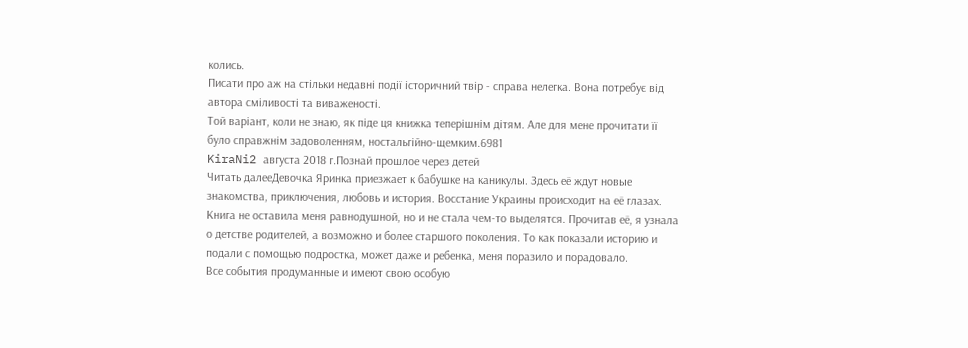колись.
Писати про аж на стільки недавні події історичний твір - справа нелегка. Вона потребує від автора сміливості та виваженості.
Той варіант, коли не знаю, як піде ця книжка теперішнім дітям. Але для мене прочитати її було справжнім задоволенням, ностальгійно-щемким.6981
KiraNi2 августа 2018 г.Познай прошлое через детей
Читать далееДевочка Яринка приезжает к бабушке на каникулы. Здесь её ждут новые знакомства, приключения, любовь и история. Восстание Украины происходит на её глазах.
Книга не оставила меня равнодушной, но и не стала чем-то выделятся. Прочитав её, я узнала о детстве родителей, а возможно и более старшого поколения. То как показали историю и подали с помощью подростка, может даже и ребенка, меня поразило и порадовало.
Все события продуманные и имеют свою особую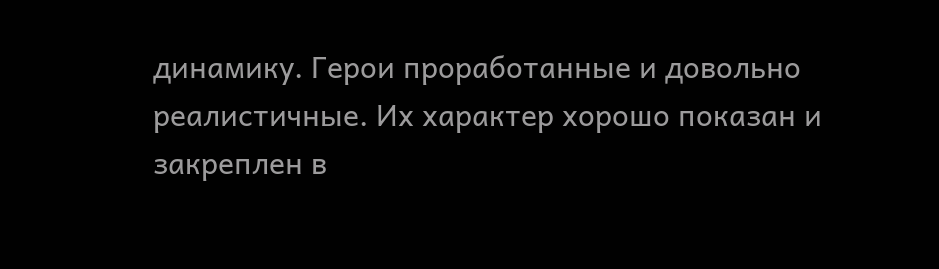динамику. Герои проработанные и довольно реалистичные. Их характер хорошо показан и закреплен в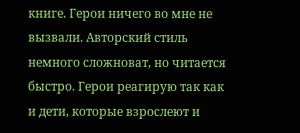книге. Герои ничего во мне не вызвали. Авторский стиль немного сложноват, но читается быстро. Герои реагирую так как и дети, которые взрослеют и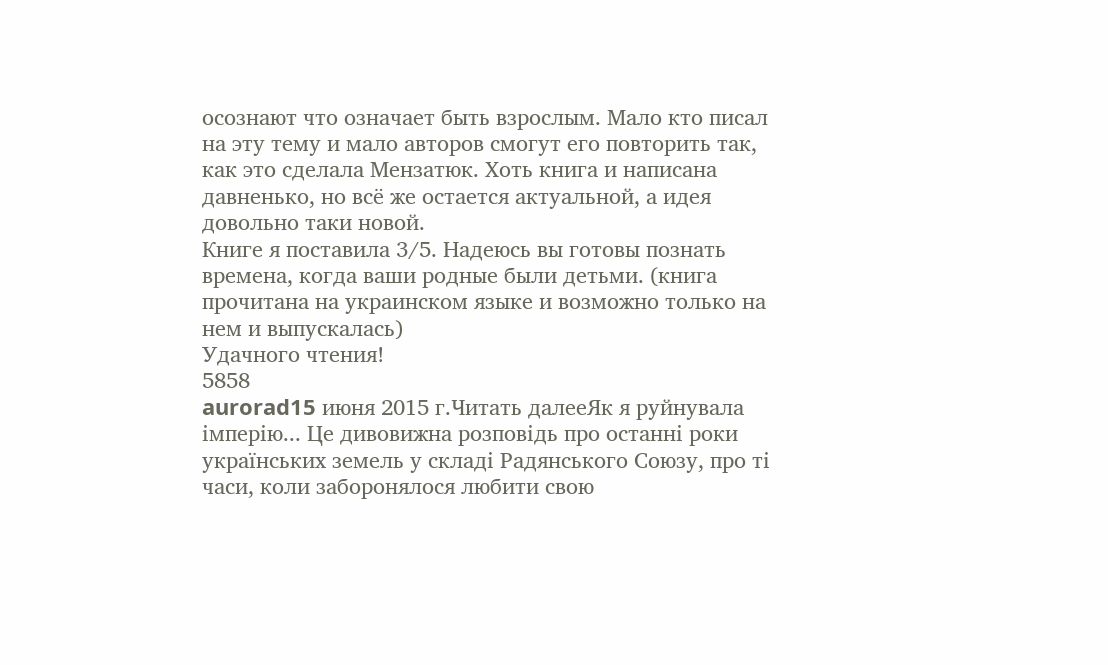осознают что означает быть взрослым. Мало кто писал на эту тему и мало авторов смогут его повторить так, как это сделала Мензатюк. Хоть книга и написана давненько, но всё же остается актуальной, а идея довольно таки новой.
Книге я поставила 3/5. Надеюсь вы готовы познать времена, когда ваши родные были детьми. (книга прочитана на украинском языке и возможно только на нем и выпускалась)
Удачного чтения!
5858
aurorad15 июня 2015 г.Читать далееЯк я руйнувала імперію... Це дивовижна розповідь про останні роки українських земель у складі Радянського Союзу, про ті часи, коли заборонялося любити свою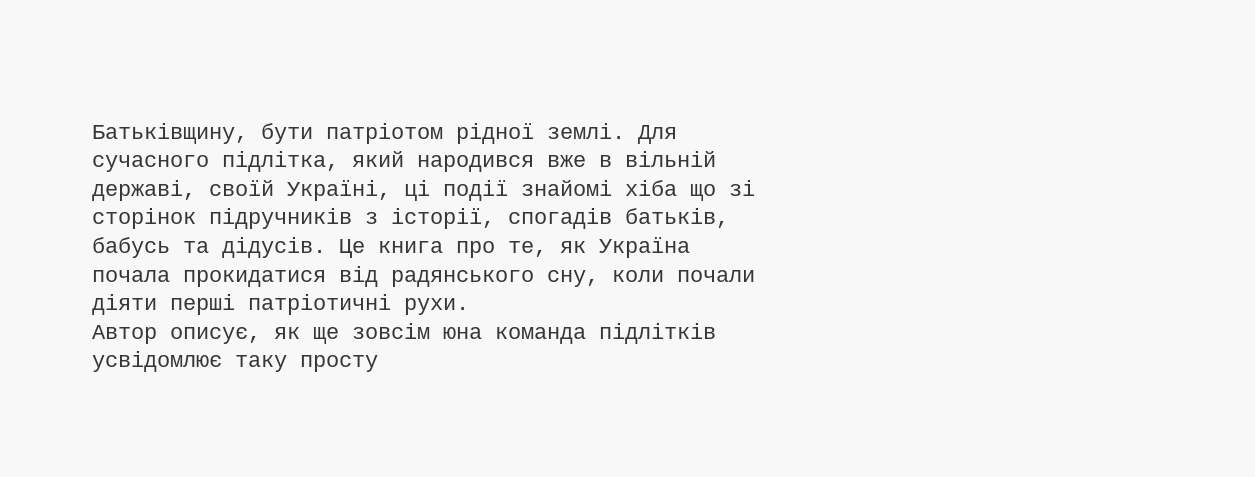Батьківщину, бути патріотом рідної землі. Для сучасного підлітка, який народився вже в вільній державі, своїй Україні, ці події знайомі хіба що зі сторінок підручників з історії, спогадів батьків, бабусь та дідусів. Це книга про те, як Україна почала прокидатися від радянського сну, коли почали діяти перші патріотичні рухи.
Автор описує, як ще зовсім юна команда підлітків усвідомлює таку просту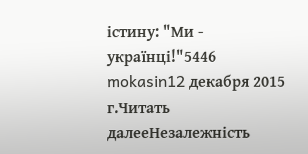істину: "Ми - українці!"5446
mokasin12 декабря 2015 г.Читать далееНезалежність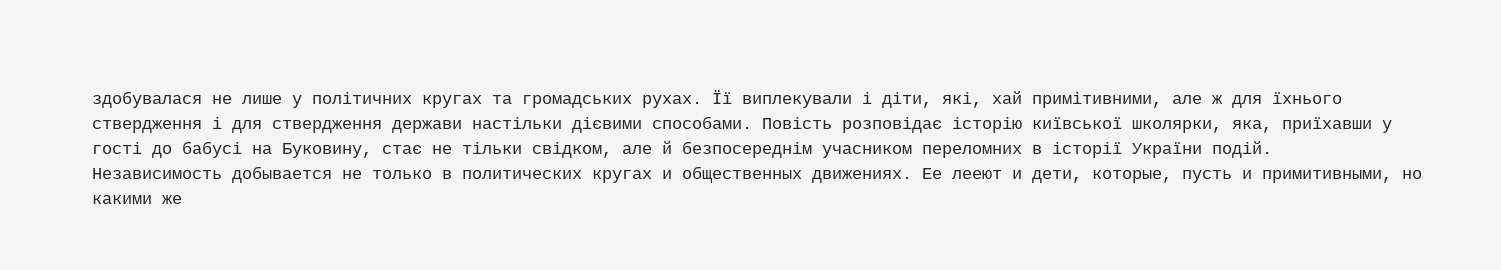здобувалася не лише у політичних кругах та громадських рухах. Її виплекували і діти, які, хай примітивними, але ж для їхнього ствердження і для ствердження держави настільки дієвими способами. Повість розповідає історію київської школярки, яка, приїхавши у гості до бабусі на Буковину, стає не тільки свідком, але й безпосереднім учасником переломних в історії України подій.
Независимость добывается не только в политических кругах и общественных движениях. Ее лееют и дети, которые, пусть и примитивными, но какими же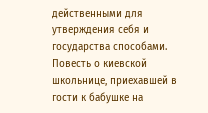действенными для утверждения себя и государства способами. Повесть о киевской школьнице, приехавшей в гости к бабушке на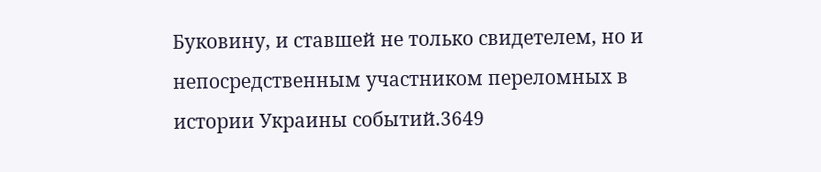Буковину, и ставшей не только свидетелем, но и непосредственным участником переломных в истории Украины событий.3649